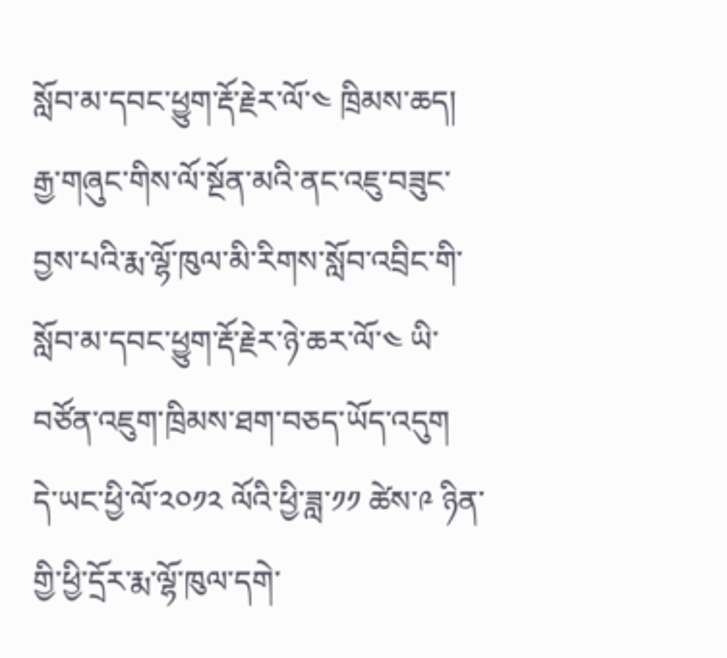སློབ་མ་དབང་ཕྱུག་རྡོ་རྗེར་ལོ་༤ ཁྲིམས་ཆད།
རྒྱ་གཞུང་གིས་ལོ་སྔོན་མའི་ནང་འཇུ་བཟུང་བྱས་པའི་རྨ་ལྷོ་ཁུལ་མི་རིགས་སློབ་འབྲིང་གི་སློབ་མ་དབང་ཕྱུག་རྡོ་རྗེར་ཉེ་ཆར་ལོ་༤ ཡི་བཙོན་འཇུག་ཁྲིམས་ཐག་བཅད་ཡོད་འདུག
དེ་ཡང་ཕྱི་ལོ་༢༠༡༢ ལོའི་ཕྱི་ཟླ་༡༡ ཚེས་༩ ཉིན་གྱི་ཕྱི་དྲོར་རྨ་ལྷོ་ཁུལ་དགེ་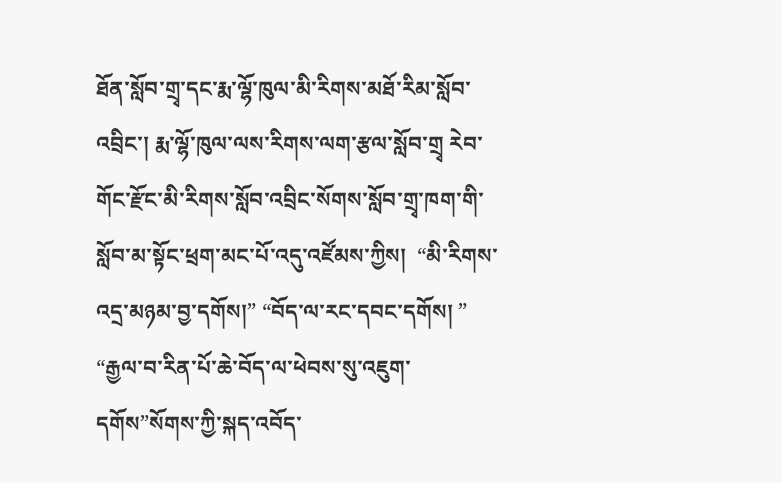ཐོན་སློབ་གྲྭ་དང་རྨ་ལྷོ་ཁུལ་མི་རིགས་མཐོ་རིམ་སློབ་འབྲིང་། རྨ་ལྷོ་ཁུལ་ལས་རིགས་ལག་རྩལ་སློབ་གྲྭ རེབ་གོང་རྫོང་མི་རིགས་སློབ་འབྲིང་སོགས་སློབ་གྲྭ་ཁག་གི་སློབ་མ་སྟོང་ཕྲག་མང་པོ་འདུ་འཛོམས་ཀྱིས།  “མི་རིགས་འདྲ་མཉམ་བྱ་དགོས།” “བོད་ལ་རང་དབང་དགོས། ” “རྒྱལ་བ་རིན་པོ་ཆེ་བོད་ལ་ཕེབས་སུ་འཇུག་དགོས”སོགས་ཀྱི་སྐད་འབོད་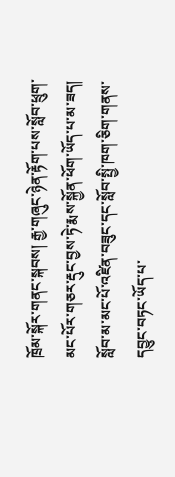ཁྲོམ་སྐོར་གནང་སྐབས། རྒྱ་གཞུང་ཉེན་རྟོག་པས་སློབ་ཕྲུག་མང་པོར་གཅར་རྡུང་བྱས་ཏེ་རྨས་སྐྱོན་ཕོག་ཡོད་པ་མ་ཟད། སློབ་མ་མང་པོ་འཛིན་བཟུང་དང་སློབ་སྤྱི་ཁག་ཅིག་གནས་དབྱུང་བཏང་ཡོད་པ་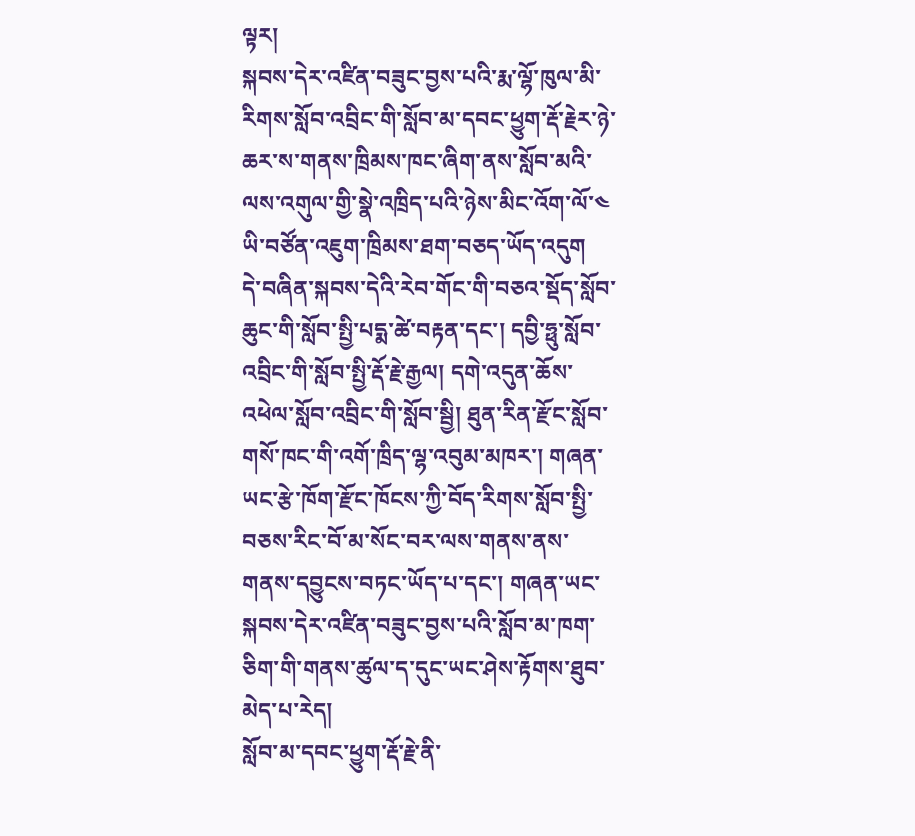ལྟར།
སྐབས་དེར་འཛིན་བཟུང་བྱས་པའི་རྨ་ལྷོ་ཁུལ་མི་རིགས་སློབ་འབྲིང་གི་སློབ་མ་དབང་ཕྱུག་རྡོ་རྗེར་ཉེ་ཆར་ས་གནས་ཁྲིམས་ཁང་ཞིག་ནས་སློབ་མའི་ལས་འགུལ་གྱི་སྣེ་འཁྲིད་པའི་ཉེས་མིང་འོག་ལོ་༤  ཡི་བཙོན་འཇུག་ཁྲིམས་ཐག་བཅད་ཡོད་འདུག
དེ་བཞིན་སྐབས་དེའི་རེབ་གོང་གི་བཅའ་སྡོད་སློབ་ཆུང་གི་སློབ་སྤྱི་པདྨ་ཚེ་བརྟན་དང་། དབྱི་ཧྥུ་སློབ་འབྲིང་གི་སློབ་སྤྱི་རྡོ་རྗེ་རྒྱལ། དགེ་འདུན་ཆོས་འཕེལ་སློབ་འབྲིང་གི་སློབ་སྦྱི། ཐུན་རིན་རྫོང་སློབ་གསོ་ཁང་གི་འགོ་ཁྲིད་ལྷ་འབུམ་མཁར་། གཞན་ཡང་རྩེ་ཁོག་རྫོང་ཁོངས་ཀྱི་བོད་རིགས་སློབ་སྤྱི་བཅས་རིང་བོ་མ་སོང་བར་ལས་གནས་ནས་གནས་དབྱུངས་བཏང་ཡོད་པ་དང་། གཞན་ཡང་སྐབས་དེར་འཛིན་བཟུང་བྱས་པའི་སློབ་མ་ཁག་ཅིག་གི་གནས་ཚུལ་ད་དུང་ཡང་ཤེས་རྟོགས་ཐུབ་མེད་པ་རེད།
སློབ་མ་དབང་ཕྱུག་རྡོ་རྗེ་ནི་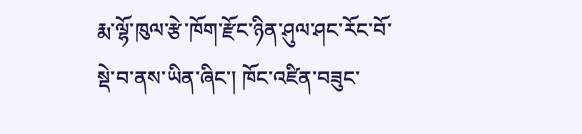རྨ་ལྷོ་ཁུལ་རྩེ་ཁོག་རྫོང་ཉིན་ཤུལ་ཤང་རོང་བོ་སྡེ་བ་ནས་ཡིན་ཞིང་། ཁོང་འཛིན་བཟུང་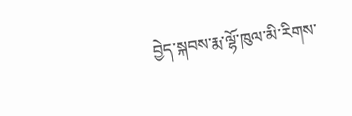བྱེད་སྐབས་རྨ་ལྷོ་ཁུལ་མི་རིགས་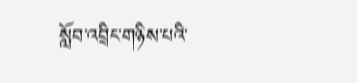སློབ་འབྲིང་གཉིས་པའི་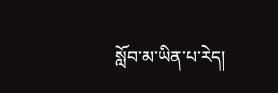སློབ་མ་ཡིན་པ་རེད།